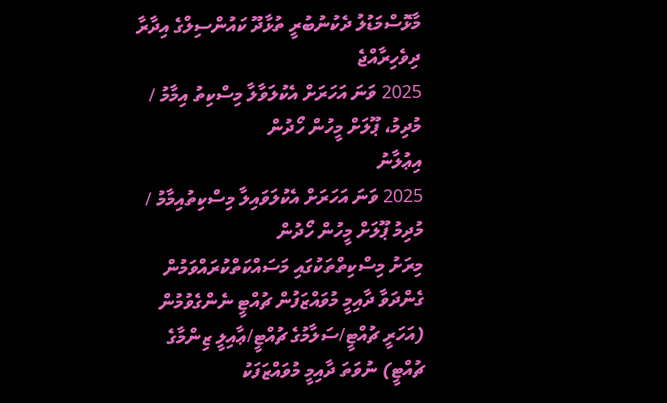މާޅޮސްމަޑުލު ދެކުނުބުރީ ތުޅާދޫ ކައުންސިލްގެ އިދާރާ
ދިވެހިރާއްޖެ
2025 ވަނަ އަހަރަށް އެކުލަވާލާ މިސްކިތު އިމާމު / މުދިމު، ޕޫލަށް މީހުން ހޯދުން
އިޢުލާނު
2025 ވަނަ އަހަރަށް އެކުލަވައިލާ މިސްކިތުއިމާމު / މުދިމު ޕޫލަށް މީހުން ހޯދުން
މިރަށު މިސްކިތްތަކުގައި މަސައްކަތްކުރައްވަމުން ގެންދަވާ ދާއިމީ މުވައްޒަފުން ޗުއްޓީ ނެންގެވުމުން (އަހަރީ ޗުއްޓީ/ސަލާމުގެ ޗުއްޓީ/ޢާއިލީ ޒިންމާގެ ޗުއްޓީ) ނުވަތަ ދާއިމީ މުވައްޒަފަކު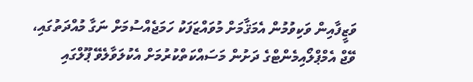ވަޒީފާއިން ވަކިވުމުން އެމަޤާމަށް މުވައްޒަފަކު ހަމަޖެއްސުމަށް ނަގާ މުއްދަތުގައި، ވޭޖް އެމްޕްލޯއިމެންޓްގެ ދަށުން މަސައްކަތްކުރުމަށް އެކުލަވާލެވޭ ޕޫލްގައި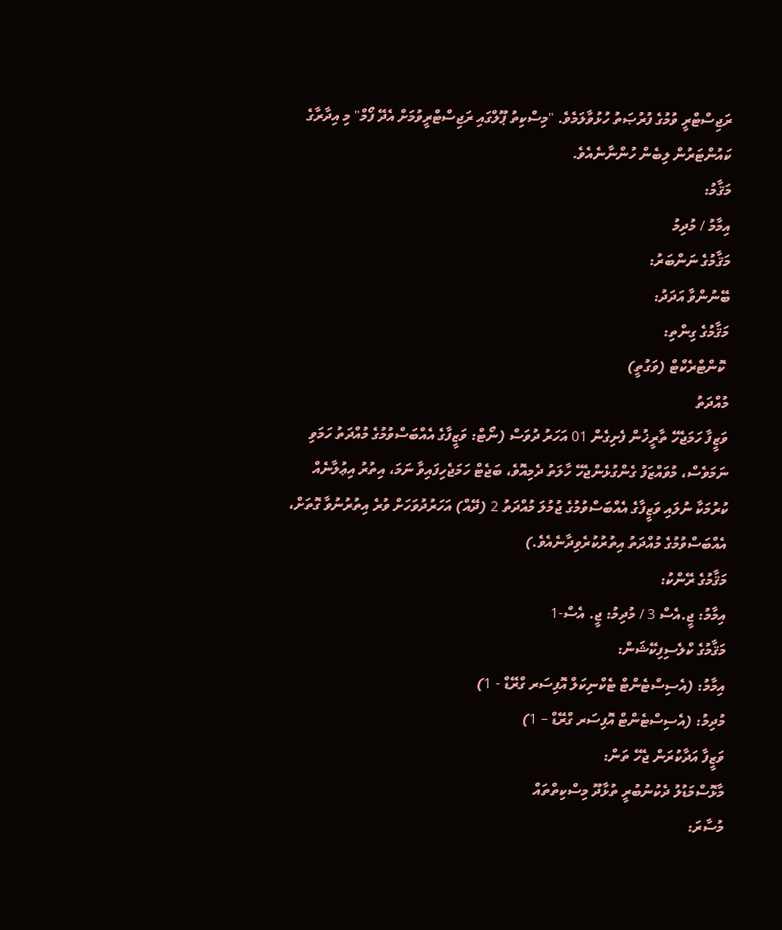ރަޖިސްޓްރީ ވުމުގެ ފުރުޞަތު ހުޅުވާލަމެވެ. "މިސްކިތު ޕޫލްގައި ރަޖިސްޓްރީވުމަށް އެދޭ ފޯމް" މި އިދާރާގެ ކައުންޓަރުން ލިބެން ހުންނާނެއެވެ.
މަޤާމު:
އިމާމު / މުދިމު
މަޤާމުގެ ނަންބަރު:
ބޭނުންވާ އަދަދު:
މަޤާމުގެ ގިންތި:
 ކޮންޓްރެކްޓް (ވަގުތީ)
މުއްދަތު
ވަޒީފާ ހަމަޖެހޭ ތާރީޚުން ފެށިގެން 01 އަހަރު ދުވަސް (ނޯޓް: ވަޒީފާގެ އެއްބަސްވުމުގެ މުއްދަތު ހަމަވި ނަމަވެސް، މުވައްޒަފު ގެންގުޅެންޖެހޭ ހާލަތު ދެމިއޮވެ، ބަޖެޓް ހަމަޖެހިފައިވާ ނަމަ، އިތުރު އިޢުލާނެއް ކުރުމަކާ ނުލައި ވަޒީފާގެ އެއްބަސްވުމުގެ ޖުމުލަ މުއްދަތު 2 (ދޭއް) އަހަރުދުވަހަށް ވުރެ އިތުރުނުވާ ގޮތަށް، އެއްބަސްވުމުގެ މުއްދަތު އިތުރުކުރެވިދާނެއެވެ.)
މަޤާމުގެ ރޭންކު:
އިމާމު: ޖީ.އެސް 3 / މުދިމު: ޖީ. އެސް-1
މަޤާމުގެ ކްލެސިފިކޭޝަން:
އިމާމު: (އެސިސްޓެންޓް ޓެކްނިކަލް އޮފިސަރ ގްރޭޑް - 1)
މުދިމު: (އެސިސްޓެންޓް އޮފިސަރ ގްރޭޑް – 1)
ވަޒީފާ އަދާކުރަން ޖެހޭ ތަން:
މާޅޮސްމަޑުލު ދެކުނުބުރީ ތުޅާދޫ މިސްކިތްތައް
މުސާރަ: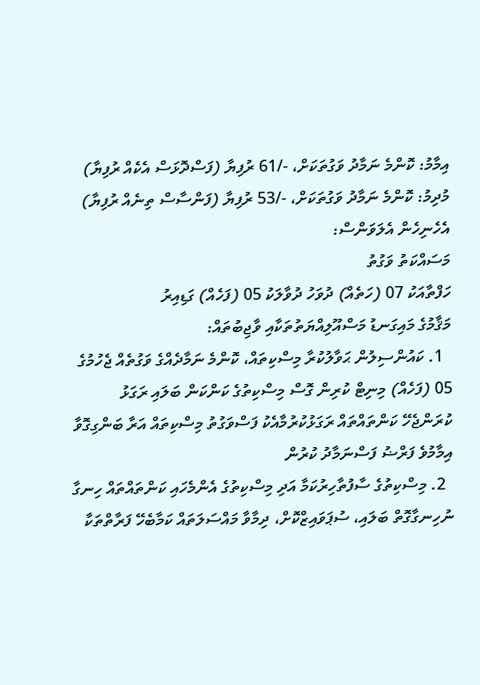އިމާމު: ކޮންމެ ނަމާދު ވަގުތަކަށް، -/61 ރުފިޔާ (ފަސްދޮޅަސް އެކެއް ރުފިޔާ)
މުދިމު: ކޮންމެ ނަމާދު ވަގުތަކަށް، -/53 ރުފިޔާ (ފަންސާސް ތިނެއް ރުފިޔާ)
އެހެނިހެން އެލަވަންސް:
މަސައްކަތު ވަގުތު
ހަފްތާއަކު 07 (ހަތެއް) ދުވަހު ދުވާލަކު 05 (ފަހެއް) ގަޑިއިރު
މަޤާމުގެ މައިގަނޑު މަސްއޫލިއްޔަތުތަކާއި ވާޖިބުތައް:
  1. ކައުންސިލުން ޙަވާލުކުރާ މިސްކިތައް، ކޮންމެ ނަމާދެއްގެ ވަގުތެއް ޖެހުމުގެ 05 (ފަހެއް) މިނިޓް ކުރިން ގޮސް މިސްކިތުގެ ކަންކަން ބަލައި ރަގަޅު ކުރަންޖެހޭ ކަންތައްތައް ރަގަޅުކުރުމާއެކު ފަސްވަގުތު މިސްކިތައް އަރާ ބަންގިގޮވާ އިމާމުވެ ފަރްޟު ފަސްނަމާދު ކުރުން
  2. މިސްކިތުގެ ސާފުތާހިރުކަމާ އަދި މިސްކިތުގެ އެންމެހައި ކަންތައްތައް ހިނގާ ނުހިނގާގޮތް ބަލައި، ސުޕަވައިޒްކޮށް، ދިމާވާ މައްސަލަތައް ކަމާބެހޭ ފަރާތްތަކާ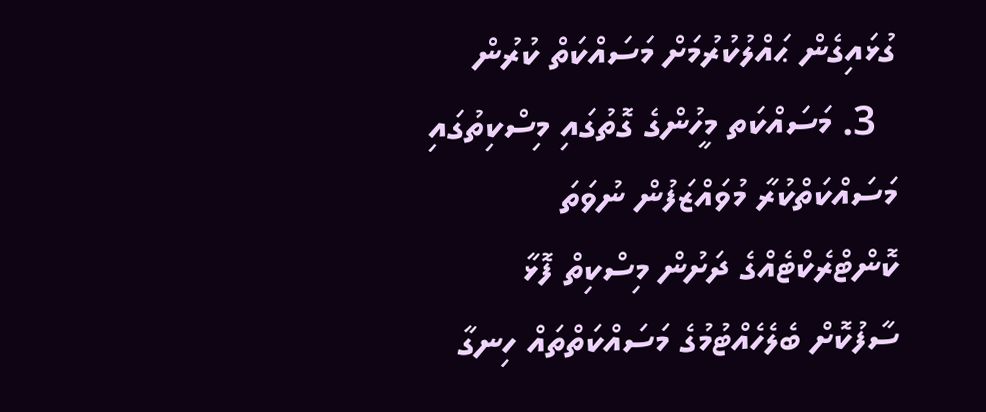ގުޅައިގެން ޙައްލުކުރުމަށް މަސައްކަތް ކުރުން
  3. މަސައްކަތ މީހުންގެ ގޮތުގައި މިސްކިތުގައި މަސައްކަތްކުރާ މުވައްޒަފުން ނުވަތަ ކޮންޓްރެކްޓެއްގެ ދަށުން މިސްކިތް ފޮޅާ ސާފުކޮށް ބެލެހެއްޓުމުގެ މަސައްކަތްތައް ހިނގާ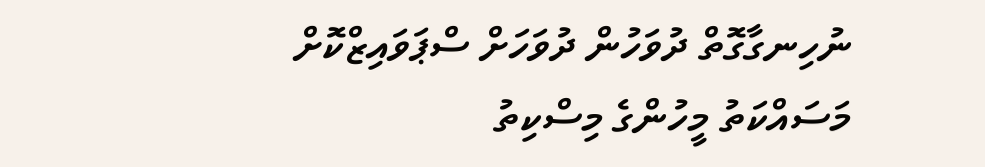ނުހިނގާގޮތް ދުވަހުން ދުވަހަށް ސްޕަވައިޒްކޮށް މަސައްކަތު މީހުންގެ މިސްކިތު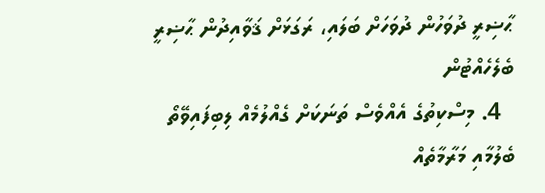ޙާޟިރީ ދުވަހުން ދުވަހަށް ބަލައި، ރަގަޅަށް ޤަވާއިދުން ޙާޟިރީ ބެލެހެއްޓުން
  4. މިސްކިތުގެ އެއްވެސް ތަނަކަށް ގެއްލުމެއް ލިބިފައިވޭތޯ ބެލުމާއި މަރާމާތެއް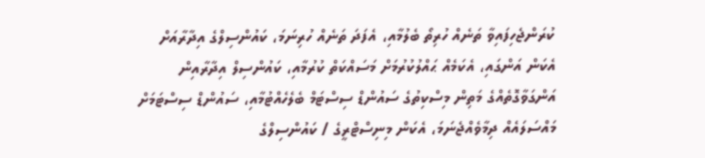ކުރަންޖެހިފައިވާ ތަނެއް ހުރިތޯ ބެލުމާއި، އެފަދަ ތަނެއް ހުރިނަމަ، ކައުންސިލްގެ އިދާރާއަށް އެކަން އަންގައި، އެކަމެއް ޙައްލުކުރުމަށް މަސައްކަތް ކުރުމާއި، ކައުންސިލް އިދާރާއިން އަންގަވާގޮތެއްގެ މަތިން މިސްކިތުގެ ސައުންޑް ސިސްޓަމް ބެލެހެއްޓުމާއި، ސައުންޑް ސިސްޓަމަށް މައްސަލައެއް ދިމާވެއްޖެނަމަ، އެކަން މިނިސްޓްރީގެ / ކައުންސިލްގެ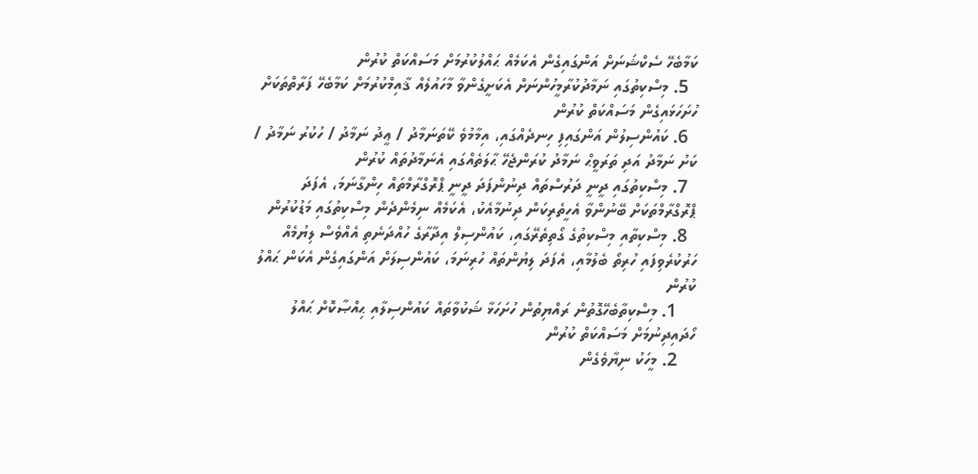ކަމާބެހޭ ސެކްޝަނަށް އަންގައިގެން އެކަމެއް ޙައްލުކުރުމަށް މަސައްކަތް ކުރުން
  5. މިސްކިތުގައި ނަމާދުކުރާމީހުންނަށް އެކަށީގެންވާ މާހައުލެއް ޤާއިމްކުރުމަށް ކަމާބެހޭ ފަރާތްތަކަށް ހުށަހަޅައިގެން މަސައްކަތް ކުރުން
  6. ކައުންސިލުން އަންގައިފި ހިނދެއްގައި، އިމާމުވެ ކޭތަނަމާދު / ޢީދު ނަމާދު / ހުކުރު ނަމާދު / ކަށު ނަމާދު އަދި ތަރަވީޙް ނަމާދު ކުރަންޖެހޭ ޙާލަތެއްގައި އެނަމާދުތައް ކުރުން
  7. މިސްކިތުގައި ދީނީ ދަރުސްތައް ދިނުންފަދަ ދީނީ ޕްރޮގްރާމްތައް ހިންގާނަމަ، އެފަދަ ޕްރޮގްރާމްތަކަށް ބޭނުންވާ އެހީތެރިކަން ދިނުމާއެކު، އެކަމެއް ނިމެންދެން މިސްކިތުގައި މަޑުކުރުން
  8. މިސްކިތާއި މިސްކިތުގެ ގޯތިތެރޭގައި، ކައުންސިލް އިދާރާގެ ހުއްދަނެތި އެއްވެސް ލިޔުމެއް ހަރުކުރެވިފައި ހުރިތޯ ބެލުމާއި، އެފަދަ ލިޔުންތައް ހުރިނަމަ، ކައުންސިލަށް އަންގައިގެން އެކަން ޙައްލު ކުރުން
    1. މިސްކިތާބެހޭގޮތުން ރައްޔިތުން ހުށަހަޅާ ޝަކުވާތައް ކައުންސިލާއި ޙިއްޞާކޮށް ޙައްލު ހޯދައިދިނުމަށް މަސައްކަތް ކުރުން
    2. މީހަކު ނިޔާވެގެން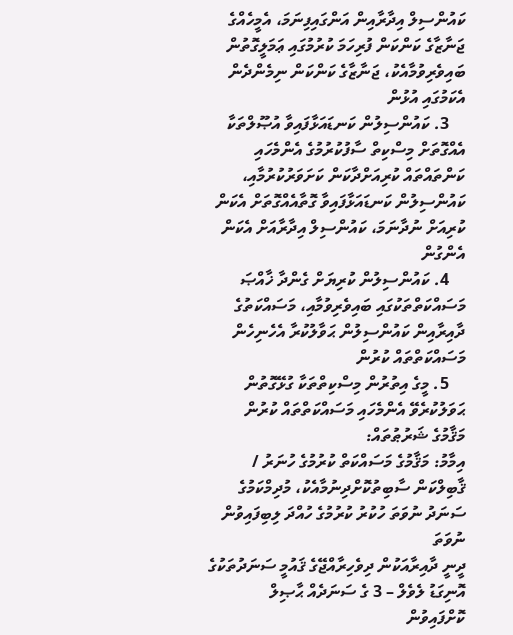ކައުންސިލް އިދާރާއިން އަންގައިފިނަމަ، އެމީހެއްގެ ޖަނާޒާގެ ކަންކަން ފުރިހަމަ ކުރުމުގައި ޢަމަލީގޮތުން ބައިވެރިވުމާއެކު، ޖަނާޒާގެ ކަންކަން ނިމެންދެން އެކަމުގައި އުޅުން
    3. ކައުންސިލުން ކަނޑައަޅާފައިވާ އުޞޫލްތަކާ އެއްގޮތަށް މިސްކިތް ސާފުކުރުމުގެ އެންމެހައި ކަންތައްތައް ކުރިއަށްދާކަން ކަށަވަރުކުރުމާއި، ކައުންސިލުން ކަނޑައަޅާފައިވާ ގޮތާއެއްގޮތަށް އެކަން ކުރިއަށް ނުދާނަމަ، ކައުންސިލް އިދާރާއަށް އެކަން އެންގުން
    4. ކައުންސިލުން ކުރިޔަށް ގެންދާ ޚާއްޞަ މަސައްކަތްތަކުގައި ބައިވެރިވުމާއި، މަސައްކަތުގެ ދާއިރާއިން ކައުންސިލުން ޙަވާލުކުރާ އެހެނިހެން މަސައްކަތްތައް ކުރުން
    5. މީގެ އިތުރުން މިސްކިތްތަކާ ގުޅޭގޮތުން ޙަވަލުކުރެވޭ އެންމެހައި މަސައްކަތްތައް ކުރުން
މަޤާމުގެ ޝަރުޠުތައް:
އިމާމު: މަޤާމުގެ މަސައްކަތް ކުރުމުގެ ހުނަރު / ޤާބިލްކަން ސާބިތުކޮށްދިނުމާއެކު، މުދިމްކަމުގެ ސަނަދު ނުވަތަ ހުކުރު ކުރުމުގެ ހުއްދަ ލިބިފައިވުން
ނުވަތަ
ދީނީ ދާއިރާއަކުން ދިވެހިރާއްޖޭގެ ޤައުމީ ސަނަދުތަކުގެ އޮނިގަޑު ލެވެލް – 3 ގެ ސަނަދެއް ޙާޞިލް
ކޮށްފައިވުން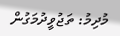މުދިމު: ތަޖުވީދުމަގުން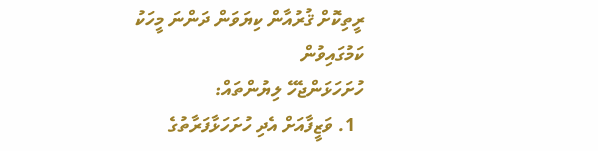ރީތިކޮށް ޤުރުއާން ކިޔަވަން ދަންނަ މީހަކު ކަމުގައިވުން
ހުށަހަޅަންޖެހޭ ލިޔުންތައް:
  1. ވަޒީފާއަށް އެދި ހުށަހަޅާފަރާތުގެ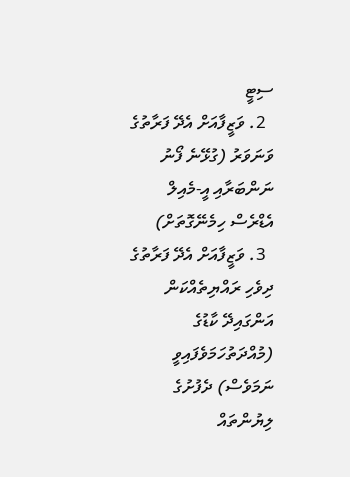ސިޓީ
  2. ވަޒީފާއަށް އެދޭ ފަރާތުގެ ވަނަވަރު (ގުޅޭނެ ފޯނު ނަންބަރާއި އީ-މެއިލް އެޑްރެސް ހިމެނޭގޮތަށް)
  3. ވަޒީފާއަށް އެދޭ ފަރާތުގެ ދިވެހި ރައްޔިތެއްކަން އަންގައިދޭ ކާޑުގެ (މުއްދަތުހަމަވެފައިވީ ނަމަވެސް) ދެފުށުގެ ލިޔުންތައް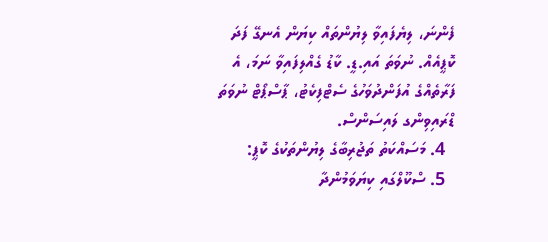ފެންނަ، ލިޔެފައިވާ ލިޔުންތައް ކިޔަން އެނގޭ ފަދަ ކޮޕީއެއް. ނުވަތަ އައި.ޑީ. ކާޑު ގެއްލިފައިވާ ނަމަ، އެ ފަރާތެއްގެ އުފަންދުވަހުގެ ސެޓްފިކެޓު، ޕާސްޕޯޓް ނުވަތަ ޑްރައިވިންގ ލައިސަންސް.
  4. މަސައްކަތު ތަޖުރިބާގެ ލިޔުންތަކުގެ ކޮޕީ:
  5. ސްކޫލްގައި ކިޔަވަމުންދާ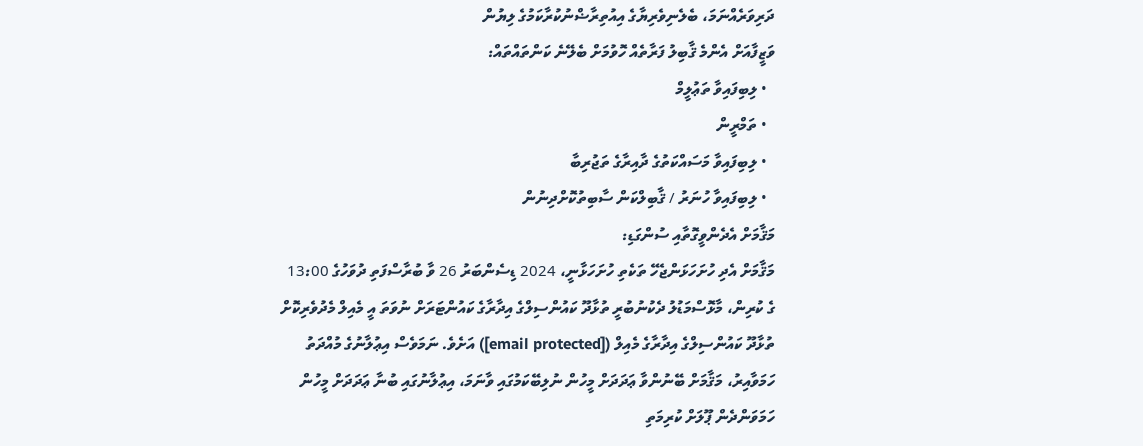ދަރިވަރެއްނަމަ، ބެލެނިވެރިޔާގެ އިއުތިރާޟްނުކުރާކަމުގެ ލިޔުން
ވަޒީފާއަށް އެންމެ ޤާބިލު ފަރާތެއް ހޮވުމަށް ބެލޭނެ ކަންތައްތައް:
  • ލިބިފައިވާ ތަޢުލީމް
  • ތަމްރީން
  • ލިބިފައިވާ މަސައްކަތުގެ ދާއިރާގެ ތަޖުރިބާ
  • ލިބިފައިވާ ހުނަރު / ޤާބިލްކަން ސާބިތުކޮށްދިނުން
މަޤާމަށް އެދެންވީގޮތާއި ސުންގަޑި:
މަޤާމަށް އެދި ހުށަހަޅަންޖެހޭ ތަކެތި ހުށަހަޅާނީ، 2024 ޑިސެންބަރު 26 ވާ ބުރާސްފަތި ދުވަހުގެ 13:00 ގެ ކުރިން، މާޅޮސްމަޑުލު ދެކުނުބުރީ ތުޅާދޫ ކައުންސިލްގެ އިދާރާގެ ކައުންޓަރަށް ނުވަތަ އީ މެއިލް މެދުވެރިކޮށް ތުޅާދޫ ކައުންސިލްގެ އިދާރާގެ މެއިލް ([email protected]) އަށެވެ. ނަމަވެސް އިޢުލާނުގެ މުއްދަތު ހަމަވާއިރު، މަޤާމަށް ބޭނުންވާ ޢަދަދަށް މީހުން ނުލިބޭކަމުގައި ވާނަމަ، އިޢުލާނުގައި ބުނާ ޢަދަދަށް މީހުން ހަމަވަންދެން ޕޫލަށް ކުރިމަތި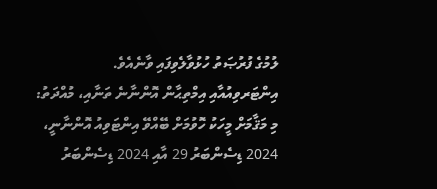ލުމުގެ ފުރުޞަތު ހުޅުވާލެވިފައި ވާނެއެވެ.
އިންޓަރވިއުއާއި އިމްތިޙާން އޮންނާނެ ތަނާއި، މުއްދަތު:
މި މަޤާމަށް މީހަކު ހޮވުމަށް ބޭއްވޭ އިންޓަވިއު އޮންނާނީ، 2024 ޑިސެންބަރު 29 އާއި 2024 ޑިސެންބަރު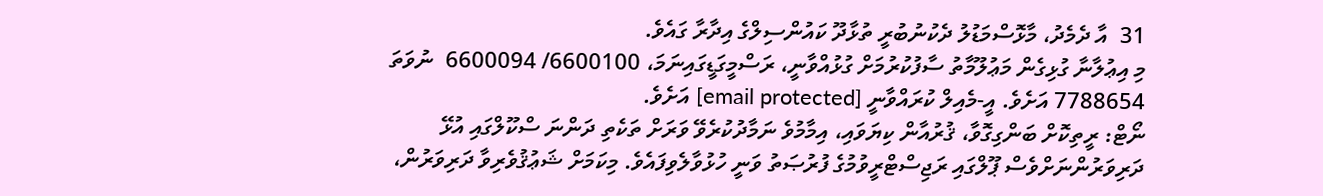31  އާ ދެމެދު، މާޅޮސްމަޑުލު ދެކުނުބުރީ ތުޅާދޫ ކައުންސިލްގެ އިދާރާ ގައެވެ.
މި އިޢުލާނާ ގުޅިގެން މަޢުލޫމާތު ސާފުކުރުމަށް ގުޅުއްވާނީ، ރަސްމީގަޑީގައިނަމަ، 6600100/ 6600094  ނުވަތަ 7788654 އަށެވެ. އީ-މެއިލް ކުރައްވާނީ [email protected] އަށެވެ.
ނޯޓް: ރީތިކޮށް ބަންގިގޮވާ، ޤުރުއާން ކިޔަވައި، އިމާމުވެ ނަމާދުކުރެވޭ ވަރަށް ތަކެތި ދަންނަ ސްކޫލްގައި އުޅޭ ދަރިވަރުންނަށްވެސް ޕޫލްގައި ރަޖިސްޓްރީވުމުގެ ފުރުޞަތު ވަނީ ހުޅުވާލެވިފައެވެ. މިކަމަށް ޝަޢުޤުވެރިވާ ދަރިވަރުން،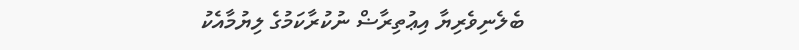ބެލެނިވެރިޔާ އިޢުތިރާޟް ނުކުރާކަމުގެ ލިޔުމާއެކު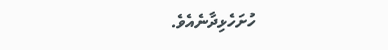ހުށަހެޅިދާނެއެވެ.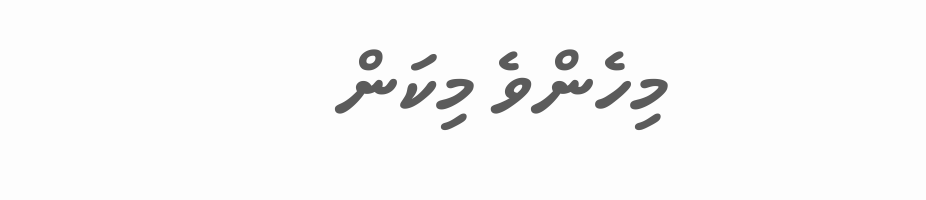މިހެންވެ މިކަން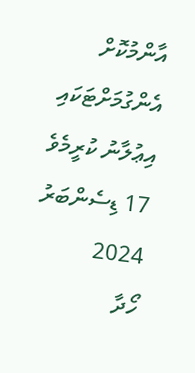އާންމުކޮށް އެންގުމަށްޓަކައި އިޢުލާނު ކުރީމެވެ
17 ޑިސެންބަރު 2024
ހޯދާ